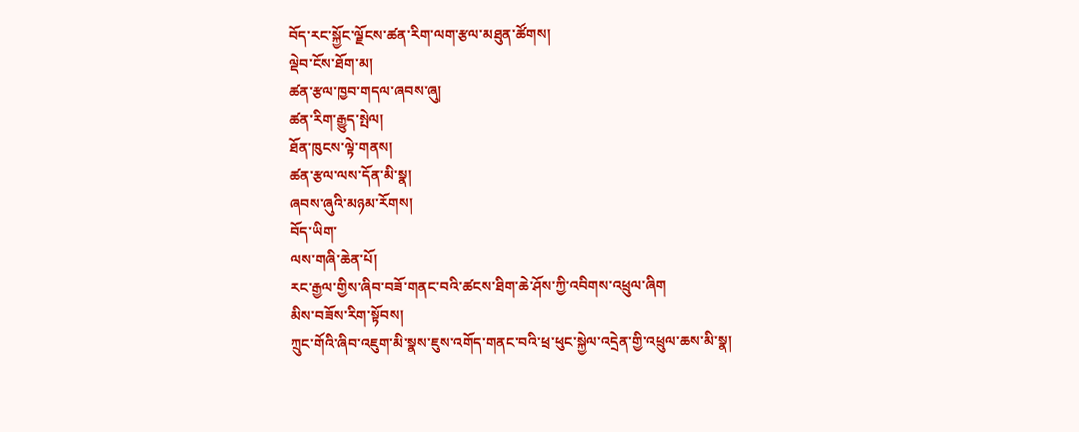བོད་རང་སྐྱོང་ལྗོངས་ཚན་རིག་ལག་རྩལ་མཐུན་ཚོགས།
ལྡེབ་ངོས་ཐོག་མ།
ཚན་རྩལ་ཁྱབ་གདལ་ཞབས་ཞུ།
ཚན་རིག་རྒྱུད་སྤེལ།
ཐོན་ཁུངས་ལྟེ་གནས།
ཚན་རྩལ་ལས་དོན་མི་སྣ།
ཞབས་ཞུའི་མཉམ་རོགས།
བོད་ཡིག་
ལས་གཞི་ཆེན་པོ།
རང་རྒྱལ་གྱིས་ཞིབ་བཟོ་གནང་བའི་ཚངས་ཐིག་ཆེ་ཤོས་ཀྱི་འབིགས་འཕྲུལ་ཞིག
མིས་བཟོས་རིག་སྟོབས།
ཀྲུང་གོའི་ཞིབ་འཇུག་མི་སྣས་ཇུས་འགོད་གནང་བའི་ཕྲ་ཕུང་སྐྱེལ་འདྲེན་གྱི་འཕྲུལ་ཆས་མི་སྣ།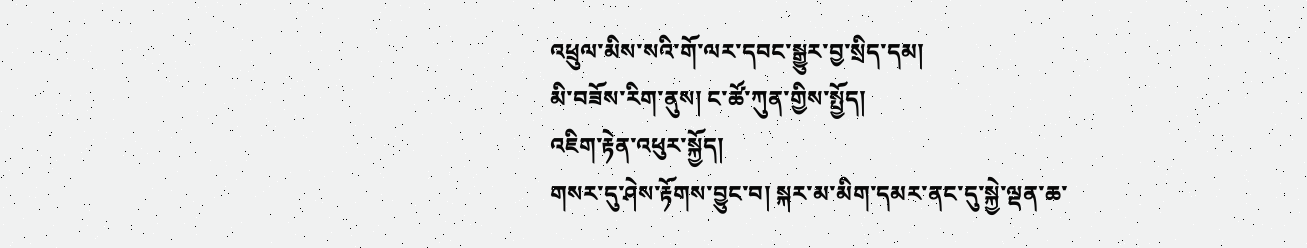འཕྲུལ་མིས་སའི་གོ་ལར་དབང་སྒྱུར་བྱ་སྲིད་དམ།
མི་བཟོས་རིག་ནུས། ང་ཚོ་ཀུན་གྱིས་སྤྱོད།
འཇིག་རྟེན་འཕུར་སྐྱོད།
གསར་དུ་ཤེས་རྟོགས་བྱུང་བ། སྐར་མ་མིག་དམར་ནང་དུ་སྐྱེ་ལྡན་ཆ་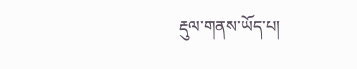རྡུལ་གནས་ཡོད་པ།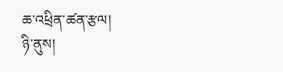ཆ་འཕྲིན་ཚན་རྩལ།
ཉི་ནུས།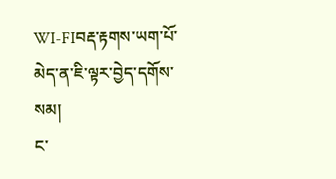WI-FIབརྡ་རྟགས་ཡག་པོ་མེད་ན་ཇི་ལྟར་བྱེད་དགོས་སམ།
ང་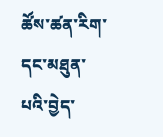ཚོས་ཚན་རིག་དང་མཐུན་པའི་བྱེད་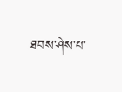ཐབས་ཤེས་པ་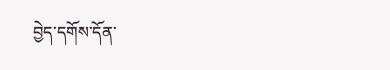བྱེད་དགོས་དོན་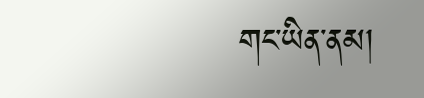གང་ཡིན་ནམ།